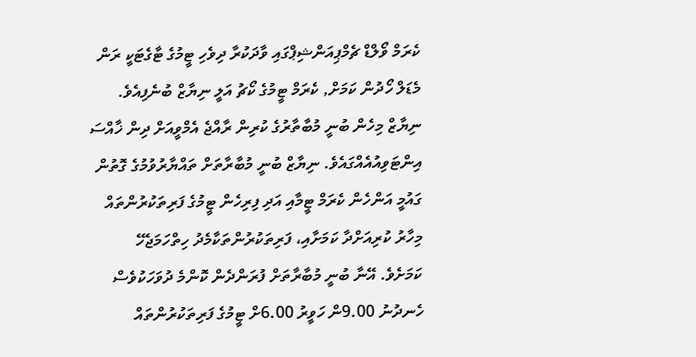ކެރަމް ވޯލްޑް ޗެމްޕިއަންޝިޕްގައި ވާދަކުރާ ދިވެހި ޓީމުގެ ޓާގެޓަކީ ރަން މެޑަލް ހޯދުން ކަމަށް, ކެރަމް ޓީމުގެ ކޯޗު އަލީ ނިޔާޒް ބުނެފިއެވެ.
ނިޔާޒް މިހެން ބުނީ މުބާތާރުގެ ކުރިން ރާއްޖެ އެމްވީއަށް ދިން ޚާއްސަ އިންޓަވިއުއެއްގައެވެ. ނިޔާޒް ބުނީ މުބާރާތަށް ތައްޔާރުވުމުގެ ގޮތުން ގައުމީ އަންހެން ކެރަމް ޓީމާއި އަދި ފިރިހެން ޓީމުގެ ފަރިތަކުރުންތައް މިހާރު ކުރިއަށްދާ ކަމަށާއި، ފަރިތަކުރުންތަކާމެދު ހިތްހަމަޖެހޭ ކަމަށެވެ. އޭނާ ބުނީ މުބާރާތަށް ފުރަންދެން ކޮންމެ ދުވަހަކުވެސް ހެނދުނު 9.00ން ހަވީރު 6.00ށް ޓީމުގެ ފަރިތަކުރުންތައް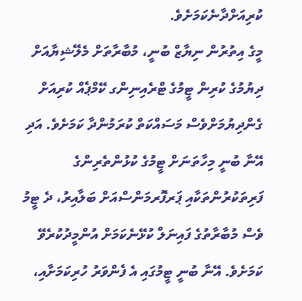ކުރިއަށްދާނެކަމަށެވެ.
މީގެ އިތުރުން ނިޔާޒް ބުނީ، މުބާރާތަށް މެލޭޝިޔާއަށް ދިޔުމުގެ ކުރިން ޓީމުގެ ޓްރެއިނިންގ ކޭމްޕެއް ކުރިއަށް ގެންދިޔުމަށްވެސް މަސައްކަތް ކުރަމުންދާ ކަމަށެވެ. އަދި އޭނާ ބުނީ މިހާތަނަށް ޓީމުގެ ކުޅުންތެރިންގެ ފަރިތަކުރުންތަކާއި ޕަރފޮރމަންސްއަށް ބަލާއިރު، ދެ ޓީމު ވެސް މުބާރާތުގެ ފައިނަލް ކުޅޭނެކަމަށް އުންމީދުކުރެވޭ ކަމަށެވެ. އޭނާ ބުނީ ޓީމުގައި އެ ފެންވަރު ހުރިކަމަށާއި،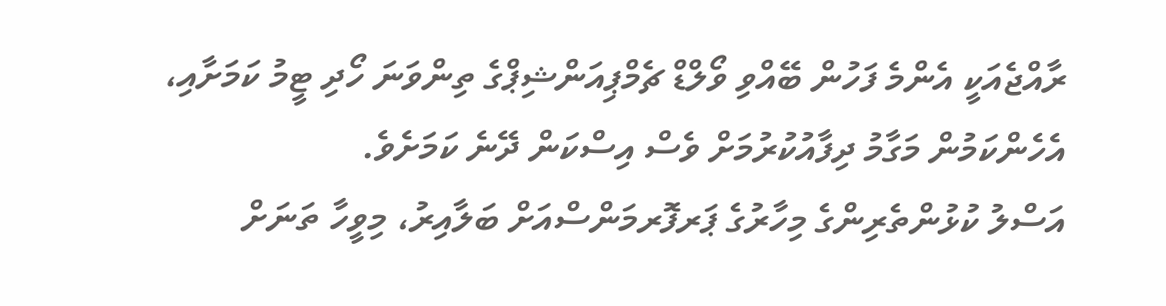ރާއްޖެއަކީ އެންމެ ފަހުން ބޭއްވި ވޯލްޑް ޗެމްޕިއަންޝިޕްގެ ތިންވަނަ ހޯދި ޓީމު ކަމަށާއި، އެހެންކަމުން މަގާމު ދިފާއުކުރުމަށް ވެސް އިސްކަން ދޭނެ ކަމަށެވެ.
އަސްލު ކުޅުންތެރިންގެ މިހާރުގެ ޕަރފޮރމަންސްއަށް ބަލާއިރު، މިވީހާ ތަނަށް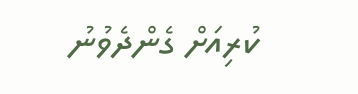ކުރިއަށް ގެންދެވުނު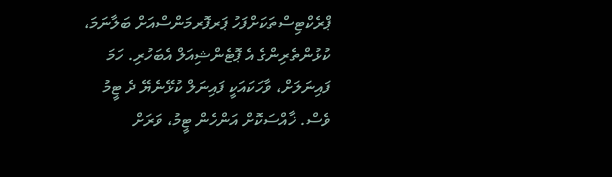ޕްރެކްޓިސްތަކަށްފަހު ޕަރފޮރމަންސްއަށް ބަލާނަމަ، ކުޅުންތެރިންގެ އެ ޕޮޓެންޝިއަލް އެބަހުރި. ހަމަ ފައިނަލަށް، ވާހަކައަކީ ފައިނަލް ކުޅޭނެޔޭ ދެ ޓީމު ވެސް. ޚާއްސަކޮށް އަންހެން ޓީމު، ވަރަށް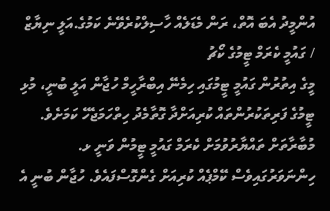އުންމީދު އެބަ އޮތް، ރަން މެޑަލެއް ހާސިލްކުރެވޭނެ ކަމުގެ.އަލީ ނިޔާޒް / ގައުމީ ކެރަމް ޓީމުގެ ކޯޗު
މީގެ އިތުރުން ގައުމީ ޓީމުގައި ހިމެނޭ އިބްރާހީމް ހުޖާން އަލީ ބުނީ، މުޅި ޓީމުގެ ފަރިތަކުރުންތައް ކުރިއަށްދާ ގޮތާމެދު ހިތްހަމަޖެހޭ ކަމަށެވެ. މުބާރާތަށް ތައްޔާރުވުމަށް ކެރަމް ގައުމީ ޓީމުން ވަނީ ޅ. ހިންނަވަރުގައިވެސް ކޭމްޕެއް ކުރިއަށް ގެންގޮސްފައެވެ. ހުޖާން ބުނީ އެ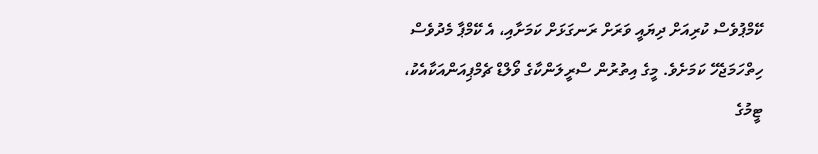ކޭމްޕުވެސް ކުރިއަށް ދިޔައީ ވަރަށް ރަނގަޅަށް ކަމަށާއި، އެ ކޭމްޕާ މެދުވެސް ހިތްހަމަޖެހޭ ކަމަށެވެ. މީގެ އިތުރުން ސްރީލަންކާގެ ވޯލްޑް ޗެމްޕިއަންއަކާއެކު، ޓީމުގެ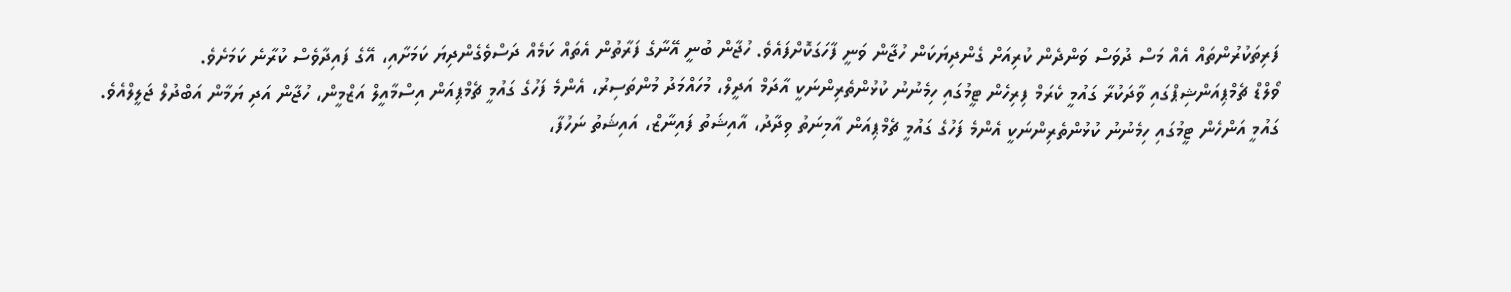ފަރިތަކުރުންތައް އެއް މަސް ދުވަސް ވަންދެން ކުރިއަށް ގެންދިޔަކަން ހުޖާން ވަނީ ފާހަގަކޮށްފައެވެ. ހުޖާން ބުނީ އޭނާގެ ފަރާތުން އެތައް ކަމެއް ދަސްވެގެންދިޔަ ކަމަށާއި، އޭގެ ފައިދާވެސް ކުރާނެ ކަމަށެވެ.
ވޯލްޑް ޗެމްޕިއަންޝިޕްގައި ވާދަކުރާ ގައުމީ ކެރަމް ފިރިހެން ޓީމުގައި ހިމެނުނު ކުޅުންތެރިންނަކީ އާދަމް އަދީލް، މުހައްމަދު މުންތަސިރު، އެންމެ ފަހުގެ ގައުމީ ޗެމްޕިއަން އިސްމާއީލް އަޒްމީން، ހުޖާން އަދި ޔަމާން އަބްދުލް ޖަލީލްއެވެ. ގައުމީ އަންހެން ޓީމުގައި ހިމެނުނު ކުޅުންތެރިންނަކީ އެންމެ ފަހުގެ ގައުމީ ޗެމްޕިއަން އާމިނަތު ވިދާދު، އާއިޝަތު ފައިނާޒް، އައިޝަތު ނަހުފާ،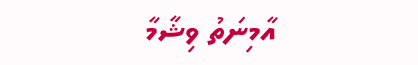އާމިނަތު ވިޝާމާ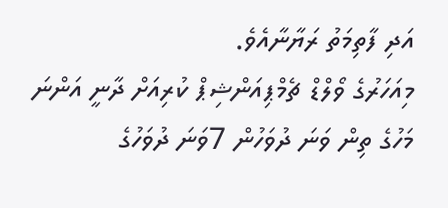އަދި ފާތިމަތު ރަޔާނާއެވެ.
މިއަހަރުގެ ވޯލްޑް ޗެމްޕިއަންޝިޕް ކުރިއަށް ދާނީ އަންނަ މަހުގެ ތިން ވަނަ ދުވަހުން 7ވަނަ ދުވަހުގެ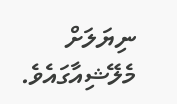ނިޔަލަށް މެލޭޝިއާގައެވެ.